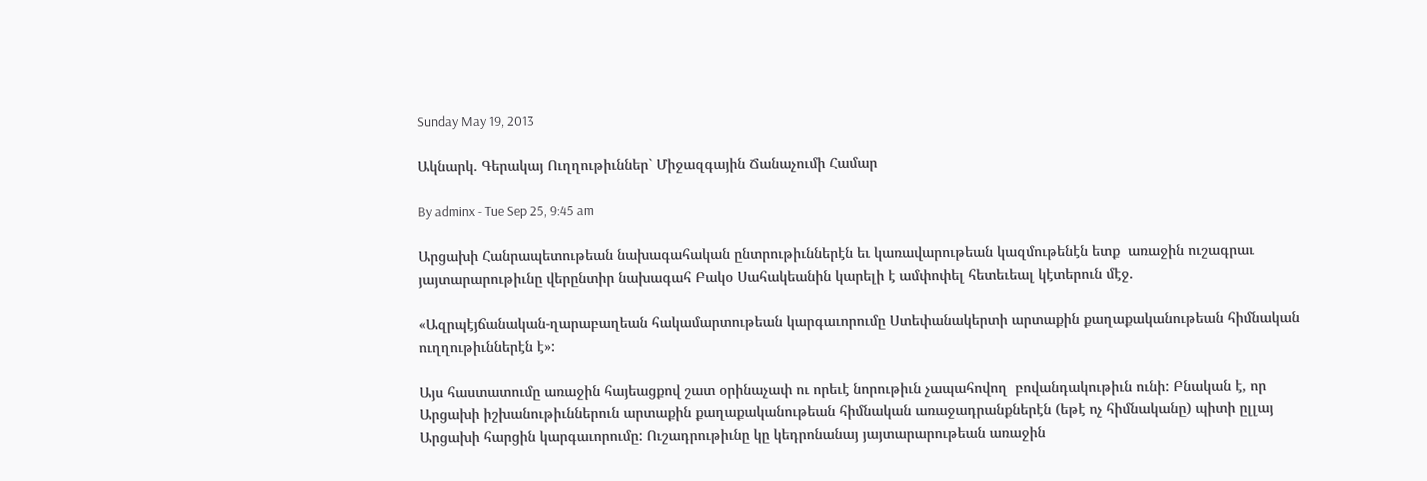Sunday May 19, 2013

Ակնարկ. Գերակայ Ուղղութիւններ` Միջազգային Ճանաչումի Համար

By adminx - Tue Sep 25, 9:45 am

Արցախի Հանրապետութեան նախագահական ընտրութիւններէն եւ կառավարութեան կազմութենէն ետք  առաջին ուշագրաւ յայտարարութիւնը վերընտիր նախագահ Բակօ Սահակեանին կարելի է ամփոփել հետեւեալ կէտերուն մէջ.

«Ազրպէյճանական-ղարաբաղեան հակամարտութեան կարգաւորումը Ստեփանակերտի արտաքին քաղաքականութեան հիմնական ուղղութիւններէն է»:

Այս հաստատումը առաջին հայեացքով շատ օրինաչափ ու որեւէ նորութիւն չապահովող  բովանդակութիւն ունի: Բնական է, որ Արցախի իշխանութիւններուն արտաքին քաղաքականութեան հիմնական առաջադրանքներէն (եթէ ոչ հիմնականը) պիտի ըլլայ Արցախի հարցին կարգաւորումը: Ուշադրութիւնը կը կեդրոնանայ յայտարարութեան առաջին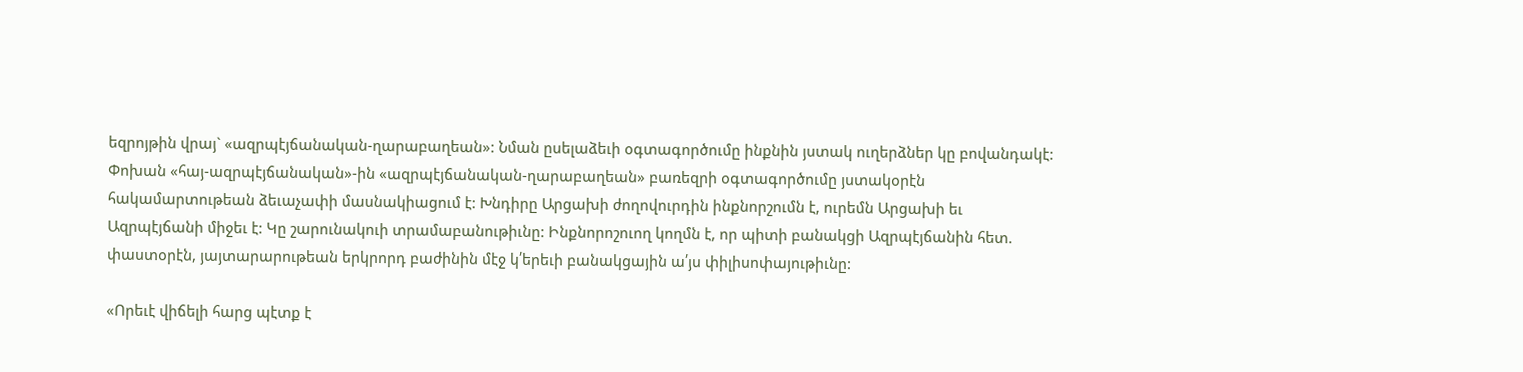եզրոյթին վրայ` «ազրպէյճանական-ղարաբաղեան»: Նման ըսելաձեւի օգտագործումը ինքնին յստակ ուղերձներ կը բովանդակէ: Փոխան «հայ-ազրպէյճանական»-ին «ազրպէյճանական-ղարաբաղեան» բառեզրի օգտագործումը յստակօրէն հակամարտութեան ձեւաչափի մասնակիացում է: Խնդիրը Արցախի ժողովուրդին ինքնորշումն է, ուրեմն Արցախի եւ Ազրպէյճանի միջեւ է: Կը շարունակուի տրամաբանութիւնը: Ինքնորոշուող կողմն է, որ պիտի բանակցի Ազրպէյճանին հետ. փաստօրէն, յայտարարութեան երկրորդ բաժինին մէջ կ՛երեւի բանակցային ա՛յս փիլիսոփայութիւնը:

«Որեւէ վիճելի հարց պէտք է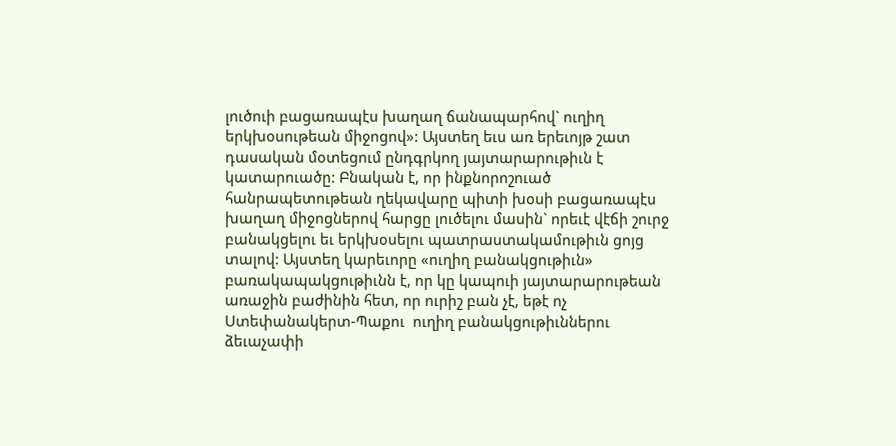լուծուի բացառապէս խաղաղ ճանապարհով` ուղիղ երկխօսութեան միջոցով»: Այստեղ եւս առ երեւոյթ շատ դասական մօտեցում ընդգրկող յայտարարութիւն է կատարուածը: Բնական է, որ ինքնորոշուած հանրապետութեան ղեկավարը պիտի խօսի բացառապէս խաղաղ միջոցներով հարցը լուծելու մասին` որեւէ վէճի շուրջ բանակցելու եւ երկխօսելու պատրաստակամութիւն ցոյց տալով: Այստեղ կարեւորը «ուղիղ բանակցութիւն» բառակապակցութիւնն է, որ կը կապուի յայտարարութեան առաջին բաժինին հետ, որ ուրիշ բան չէ, եթէ ոչ Ստեփանակերտ-Պաքու  ուղիղ բանակցութիւններու ձեւաչափի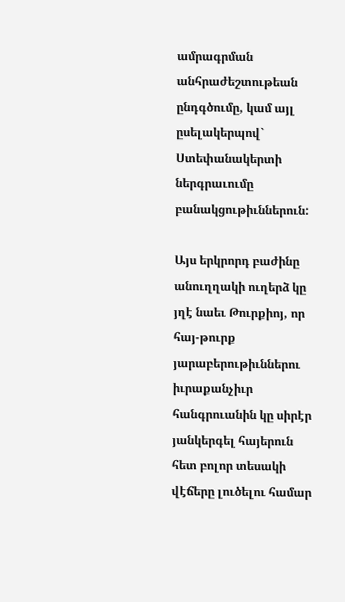ամրագրման անհրաժեշտութեան ընդգծումը, կամ այլ ըսելակերպով` Ստեփանակերտի ներգրաւումը բանակցութիւններուն:

Այս երկրորդ բաժինը անուղղակի ուղերձ կը յղէ նաեւ Թուրքիոյ, որ հայ-թուրք յարաբերութիւններու իւրաքանչիւր հանգրուանին կը սիրէր յանկերգել հայերուն հետ բոլոր տեսակի վէճերը լուծելու համար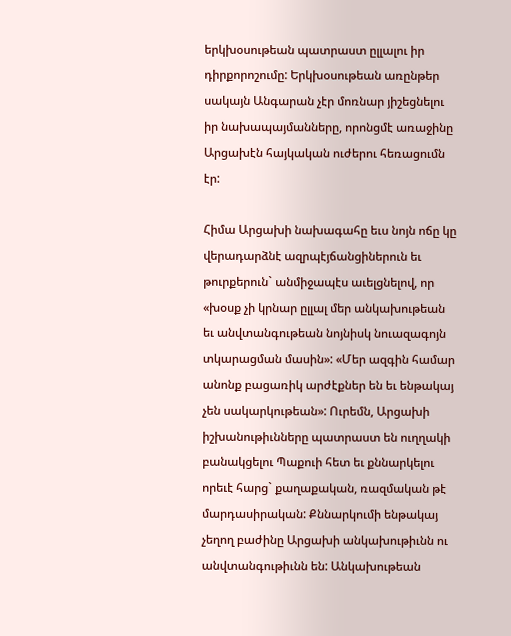երկխօսութեան պատրաստ ըլլալու իր դիրքորոշումը: Երկխօսութեան առընթեր սակայն Անգարան չէր մոռնար յիշեցնելու իր նախապայմանները, որոնցմէ առաջինը Արցախէն հայկական ուժերու հեռացումն էր:

Հիմա Արցախի նախագահը եւս նոյն ոճը կը վերադարձնէ ազրպէյճանցիներուն եւ թուրքերուն` անմիջապէս աւելցնելով, որ «խօսք չի կրնար ըլլալ մեր անկախութեան եւ անվտանգութեան նոյնիսկ նուազագոյն տկարացման մասին»: «Մեր ազգին համար անոնք բացառիկ արժէքներ են եւ ենթակայ չեն սակարկութեան»: Ուրեմն, Արցախի իշխանութիւնները պատրաստ են ուղղակի բանակցելու Պաքուի հետ եւ քննարկելու որեւէ հարց` քաղաքական, ռազմական թէ մարդասիրական: Քննարկումի ենթակայ չեղող բաժինը Արցախի անկախութիւնն ու անվտանգութիւնն են: Անկախութեան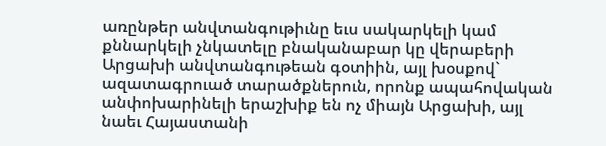առընթեր անվտանգութիւնը եւս սակարկելի կամ քննարկելի չնկատելը բնականաբար կը վերաբերի Արցախի անվտանգութեան գօտիին, այլ խօսքով` ազատագրուած տարածքներուն, որոնք ապահովական անփոխարինելի երաշխիք են ոչ միայն Արցախի, այլ նաեւ Հայաստանի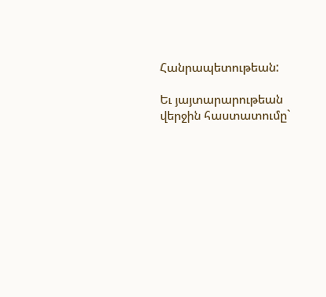Հանրապետութեան:

Եւ յայտարարութեան վերջին հաստատումը`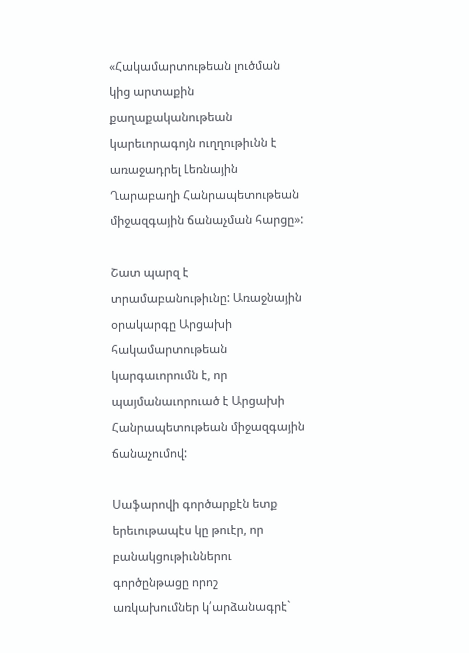«Հակամարտութեան լուծման կից արտաքին քաղաքականութեան կարեւորագոյն ուղղութիւնն է առաջադրել Լեռնային Ղարաբաղի Հանրապետութեան միջազգային ճանաչման հարցը»:

Շատ պարզ է տրամաբանութիւնը: Առաջնային օրակարգը Արցախի հակամարտութեան կարգաւորումն է, որ պայմանաւորուած է Արցախի Հանրապետութեան միջազգային ճանաչումով:

Սաֆարովի գործարքէն ետք երեւութապէս կը թուէր, որ բանակցութիւններու գործընթացը որոշ առկախումներ կ՛արձանագրէ`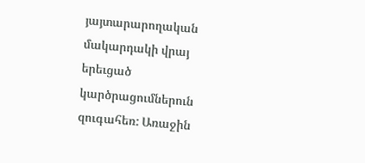յայտարարողական մակարդակի վրայ երեւցած կարծրացումներուն զուգահեռ: Առաջին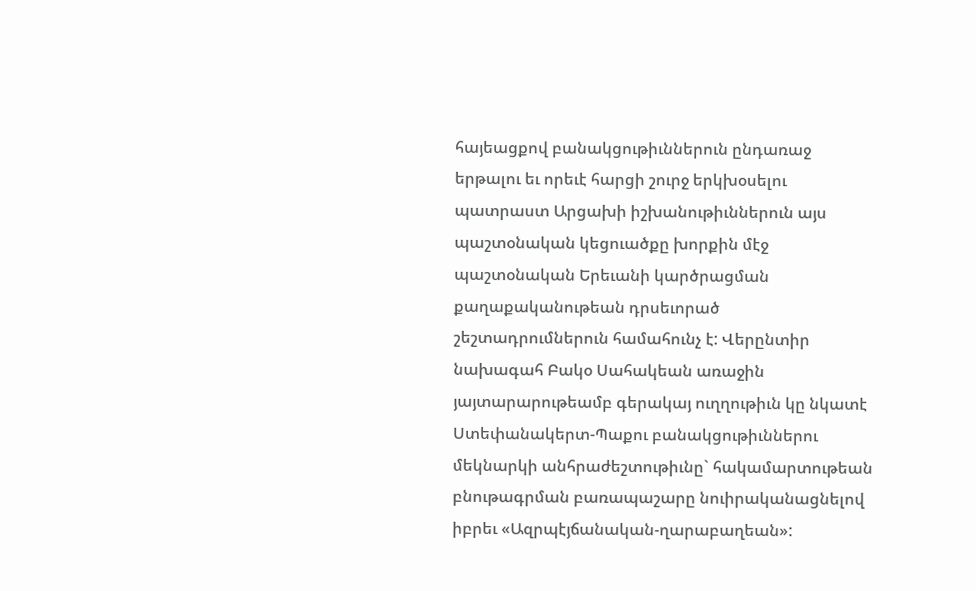հայեացքով բանակցութիւններուն ընդառաջ երթալու եւ որեւէ հարցի շուրջ երկխօսելու պատրաստ Արցախի իշխանութիւններուն այս պաշտօնական կեցուածքը խորքին մէջ պաշտօնական Երեւանի կարծրացման քաղաքականութեան դրսեւորած շեշտադրումներուն համահունչ է: Վերընտիր նախագահ Բակօ Սահակեան առաջին յայտարարութեամբ գերակայ ուղղութիւն կը նկատէ Ստեփանակերտ-Պաքու բանակցութիւններու մեկնարկի անհրաժեշտութիւնը` հակամարտութեան բնութագրման բառապաշարը նուիրականացնելով իբրեւ «Ազրպէյճանական-ղարաբաղեան»: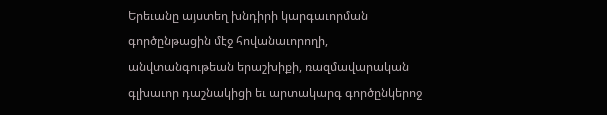Երեւանը այստեղ խնդիրի կարգաւորման գործընթացին մէջ հովանաւորողի, անվտանգութեան երաշխիքի, ռազմավարական գլխաւոր դաշնակիցի եւ արտակարգ գործընկերոջ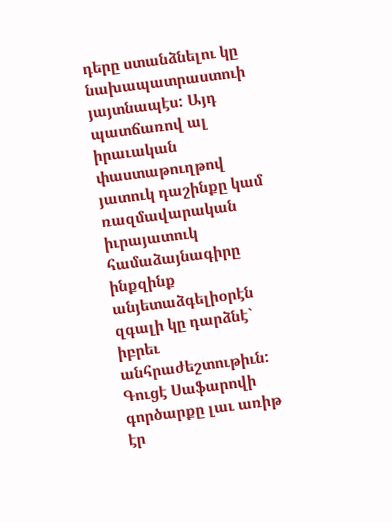դերը ստանձնելու կը նախապատրաստուի յայտնապէս: Այդ պատճառով ալ իրաւական փաստաթուղթով յատուկ դաշինքը կամ ռազմավարական իւրայատուկ համաձայնագիրը ինքզինք անյետաձգելիօրէն զգալի կը դարձնէ` իբրեւ անհրաժեշտութիւն: Գուցէ Սաֆարովի գործարքը լաւ առիթ էր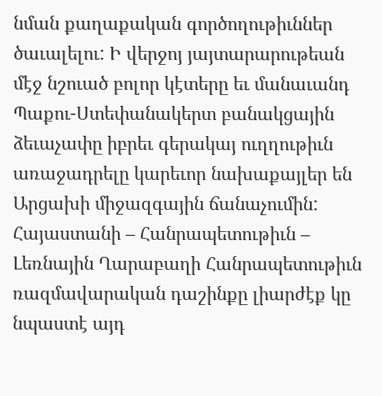նման քաղաքական գործողութիւններ ծաւալելու: Ի վերջոյ յայտարարութեան մէջ նշուած բոլոր կէտերը եւ մանաւանդ Պաքու-Ստեփանակերտ բանակցային ձեւաչափը իբրեւ գերակայ ուղղութիւն առաջադրելը կարեւոր նախաքայլեր են Արցախի միջազգային ճանաչումին: Հայաստանի – Հանրապետութիւն – Լեռնային Ղարաբաղի Հանրապետութիւն ռազմավարական դաշինքը լիարժէք կը նպաստէ այդ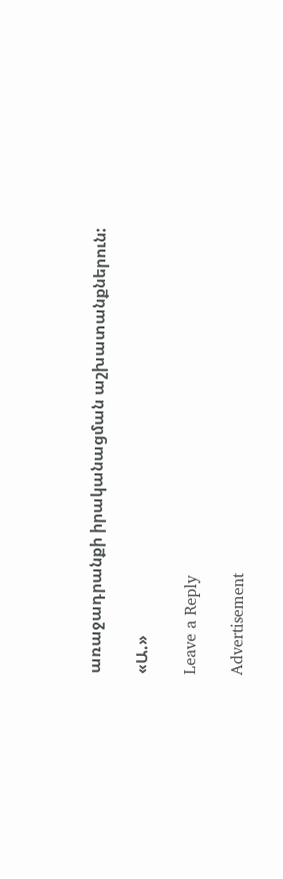առաջադրանքի իրականացման աշխատանքներուն:

«Ա.»

Leave a Reply

Advertisement